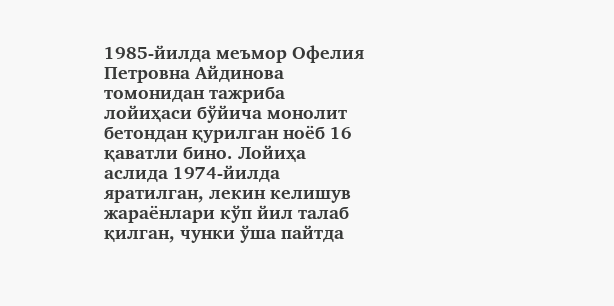1985-йилда меъмор Офелия Петровна Айдинова томонидан тажриба лойиҳаси бўйича монолит бетондан қурилган ноёб 16 қаватли бино. Лойиҳа аслида 1974-йилда яратилган, лекин келишув жараёнлари кўп йил талаб қилган, чунки ўша пайтда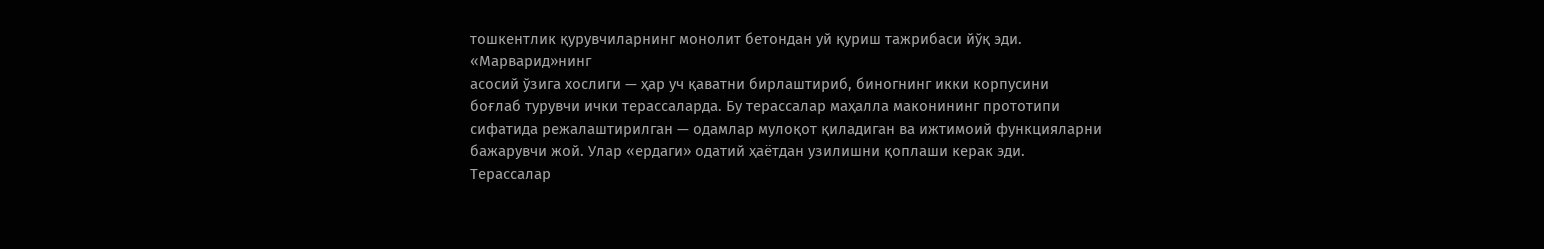тошкентлик қурувчиларнинг монолит бетондан уй қуриш тажрибаси йўқ эди.
«Марварид»нинг
асосий ўзига хослиги — ҳар уч қаватни бирлаштириб, биногнинг икки корпусини
боғлаб турувчи ички терассаларда. Бу терассалар маҳалла маконининг прототипи
сифатида режалаштирилган — одамлар мулоқот қиладиган ва ижтимоий функцияларни
бажарувчи жой. Улар «ердаги» одатий ҳаётдан узилишни қоплаши керак эди.
Терассалар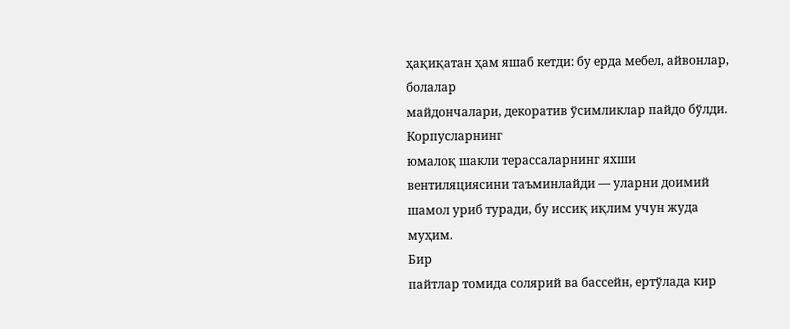ҳақиқатан ҳам яшаб кетди: бу ерда мебел, айвонлар, болалар
майдончалари, декоратив ўсимликлар пайдо бўлди.
Корпусларнинг
юмалоқ шакли терассаларнинг яхши вентиляциясини таъминлайди — уларни доимий
шамол уриб туради, бу иссиқ иқлим учун жуда муҳим.
Бир
пайтлар томида солярий ва бассейн, ертўлада кир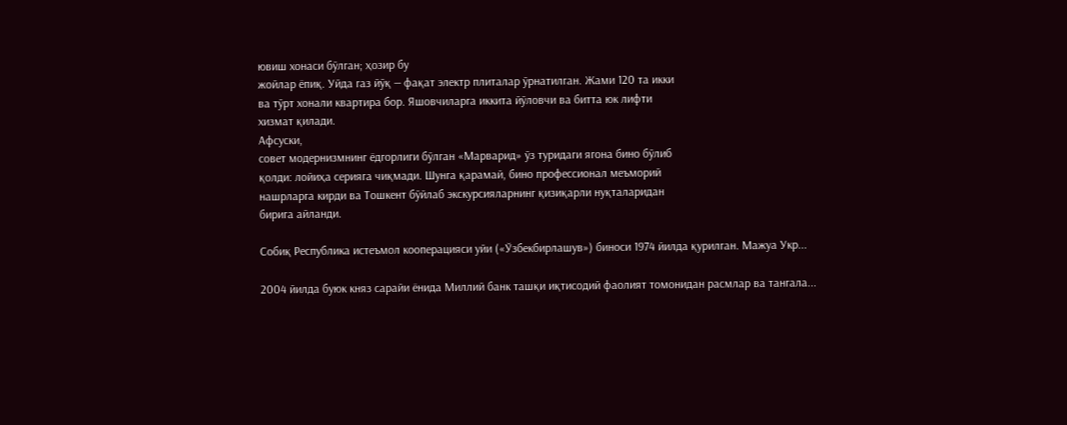ювиш хонаси бўлган; ҳозир бу
жойлар ёпиқ. Уйда газ йўқ — фақат электр плиталар ўрнатилган. Жами 120 та икки
ва тўрт хонали квартира бор. Яшовчиларга иккита йўловчи ва битта юк лифти
хизмат қилади.
Афсуски,
совет модернизмнинг ёдгорлиги бўлган «Марварид» ўз туридаги ягона бино бўлиб
қолди: лойиҳа серияга чиқмади. Шунга қарамай, бино профессионал меъморий
нашрларга кирди ва Тошкент бўйлаб экскурсияларнинг қизиқарли нуқталаридан
бирига айланди.

Собиқ Республика истеъмол кооперацияси уйи («Ўзбекбирлашув») биноси 1974 йилда қурилган. Мажуа Укр...

2004 йилда буюк княз сарайи ёнида Миллий банк ташқи иқтисодий фаолият томонидан расмлар ва тангала...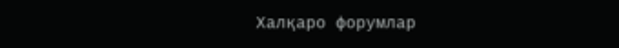Халқаро форумлар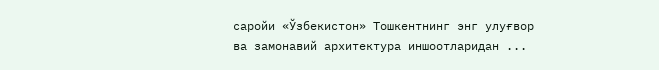саройи «Ўзбекистон» Тошкентнинг энг улуғвор ва замонавий архитектура иншоотларидан ...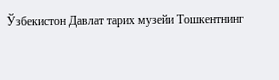Ўзбекистон Давлат тарих музейи Тошкентнинг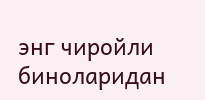энг чиройли биноларидан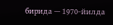бирида — 1970-йилда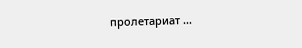пролетариат ...